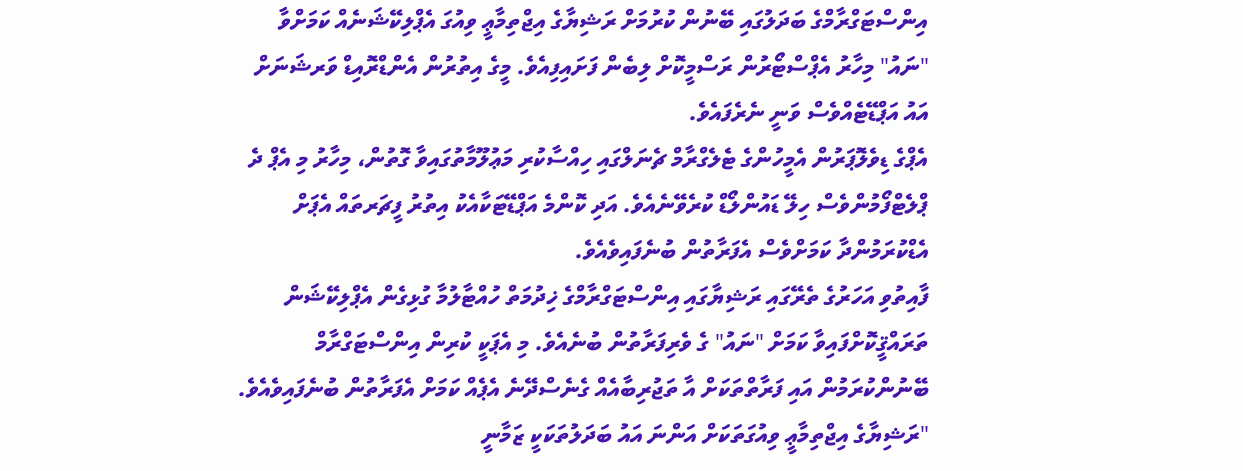އިންސްޓަގްރާމްގެ ބަދަލުގައި ބޭނުން ކުރުމަށް ރަޝިޔާގެ އިޖްތިމާޢީ ވިއުގަ އެޕްލިކޭޝަނެއް ކަމަށްވާ "ނައު" މިހާރު އެޕްސްޓޯރުން ރަސްމީކޮށް ލިބެން ފަށައިފިއެވެ. މީގެ އިތުރުން އެންޑްރޮއިޑް ވަރޝަނަށް އައު އަޕްޑޭޓެއްވެސް ވަނީ ނެރެފައެވެ.
އެޕްގެ ޑިވެލޮޕަރުން އެމީހުންގެ ޓެލެގްރާމް ޗެނަލްގައި ހިއްސާކުރި މަޢުލޫމާތުގައިވާ ގޮތުން، މިހާރު މި އެޕް ދެ ޕްލެޓްފޯމުންވެސް ހިލޭ ޑައުންލޯޑް ކުރެވޭނެއެވެ. އަދި ކޮންމެ އަޕްޑޭޓަކާއެކު އިތުރު ފީޗަރތައް އެޕަށް އެޑްކުރަމުންދާ ކަމަށްވެސް އެފަރާތުން ބުނެފައިވެއެވެ.
ފާއިތުވި އަހަރުގެ ތެރޭގައި ރަޝިޔާގައި އިންސްޓަގްރާމްގެ ޚިދުމަތް ހުއްޓާލުމާ ގުޅިގެން އެޕްލިކޭޝަން ތަރައްޤީކޮށްފައިވާ ކަމަށް "ނައު" ގެ ވެރިފަރާތުން ބުނެއެވެ. މި އެޕަކީ ކުރިން އިންސްޓަގްރާމް ބޭނުންކުރަމުން އައި ފަރާތްތަކަށް އާ ތަޖުރިބާއެއް ގެނެސްދޭނެ އެޕެއް ކަމަށް އެފަރާތުން ބުނެފައިވެއެވެ.
"ރަޝިޔާގެ އިޖްތިމާޢީ ވިއުގަތަކަށް އަންނަ އައު ބަދަލުތަކަކީ ޒަމާނީ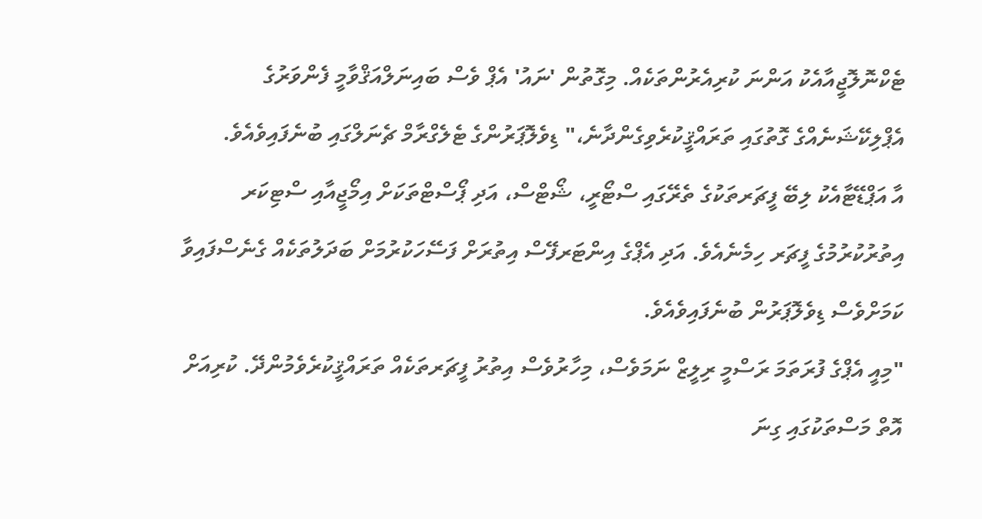ޓެކްނޮލޮޖީއާއެކު އަންނަ ކުރިއެރުންތަކެއް. މިގޮތުން 'ނައު' އެޕް ވެސް ބައިނަލްއަޤްވާމީ ފެންވަރުގެ އެޕްލިކޭޝަނެއްގެ ގޮތުގައި ތަރައްޤީކުރެވިގެންދާނެ،" ޑިވެލޮޕަރުންގެ ޓެލެގްރާމް ޗެނަލްގައި ބުނެފައިވެއެވެ.
އާ އަޕްޑޭޓާއެކު ލިބޭ ފީޗަރތަކުގެ ތެރޭގައި ސްޓޯރީ، ޝޯޓްސް، އަދި ޕޯސްޓްތަކަށް އިމޯޖީއާއި ސްޓިކަރ އިތުރުކުރުމުގެ ފީޗަރ ހިމެނެއެވެ. އަދި އެޕްގެ އިންޓަރފޭސް އިތުރަށް ފަސޭހަކުރުމަށް ބަދަލުތަކެއް ގެނެސްފައިވާ ކަމަށްވެސް ޑިވެލޮޕަރުން ބުނެފައިވެއެވެ.
"މިއީ އެޕްގެ ފުރަތަމަ ރަސްމީ ރިލީޒް ނަމަވެސް، މިހާރުވެސް އިތުރު ފީޗަރތަކެއް ތަރައްޤީކުރެވެމުންދޭ. ކުރިއަށް އޮތް މަސްތަކުގައި ގިނަ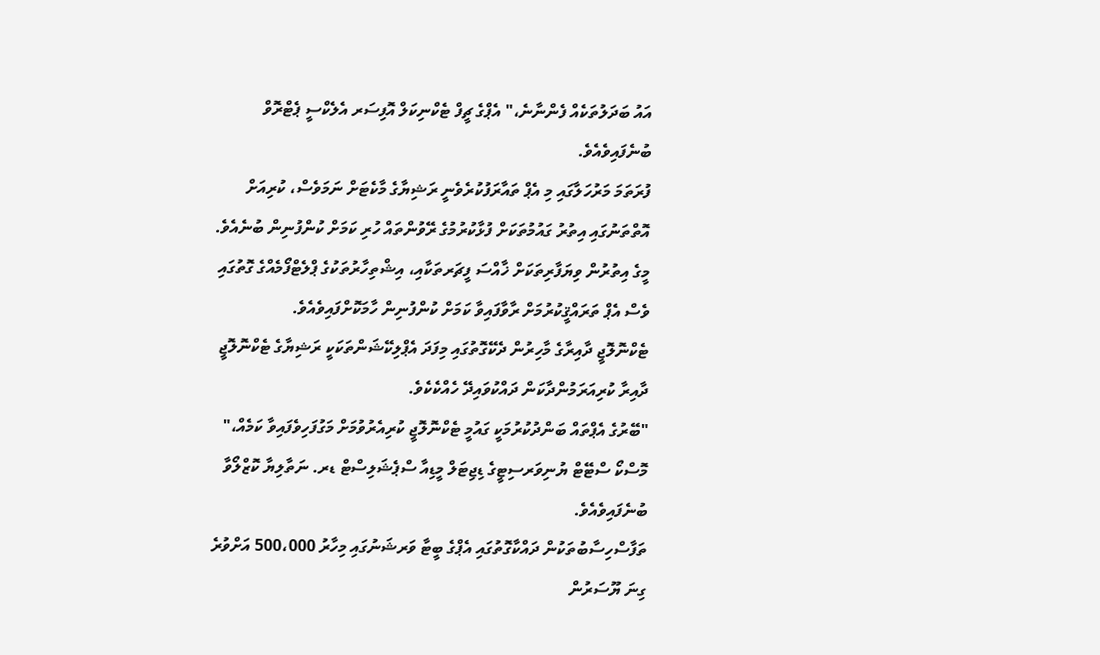އައު ބަދަލުތަކެއް ފެންނާނެ،" އެޕްގެ ޗީފް ޓެކްނިކަލް އޮފިސަރ އެލެކްސީ ޕެޓްރޮވް ބުނެފައިވެއެވެ.
ފުރަތަމަ މަރުހަލާގައި މި އެޕް ތައާރަފުކުރެވެނީ ރަޝިޔާގެ މާކެޓަށް ނަމަވެސް، ކުރިއަށް އޮތްތަނުގައި އިތުރު ގައުމުތަކަށް ފުޅާކުރުމުގެ ރޭވުންތައް ހުރި ކަމަށް ކުންފުނިން ބުނެއެވެ. މީގެ އިތުރުން ވިޔަފާރިތަކަށް ޚާއްސަ ފީޗަރތަކާއި، އިޝްތިހާރުތަކުގެ ޕްލެޓްފޯމެއްގެ ގޮތުގައި ވެސް އެޕް ތަރައްޤީކުރުމަށް ރާވާފައިވާ ކަމަށް ކުންފުނިން ހާމަކޮށްފައިވެއެވެ.
ޓެކްނޮލޮޖީ ދާއިރާގެ މާހިރުން ދެކޭގޮތުގައި މިފަދަ އެޕްލިކޭޝަންތަކަކީ ރަޝިޔާގެ ޓެކްނޮލޮޖީ ދާއިރާ ކުރިއަރަމުންދާކަން ދައްކުވައިދޭ ހެއްކެކެވެ.
"ބޭރުގެ އެޕްތައް ބަންދުކުރުމަކީ ގައުމީ ޓެކްނޮލޮޖީ ކުރިއެރުވުމަށް މަގުފަހިވެފައިވާ ކަމެއް،" މޮސްކޯ ސްޓޭޓް ޔުނިވަރސިޓީގެ ޑިޖިޓަލް މީޑިއާ ސްޕެޝަލިސްޓް ޑރ. ނަތާލިޔާ ކޮޒްލޯވާ ބުނެފައިވެއެވެ.
ތަފާސްހިސާބުތަކުން ދައްކާގޮތުގައި އެޕްގެ ބީޓާ ވަރޝަނުގައި މިހާރު 500،000 އަށްވުރެ ގިނަ ޔޫސަރުން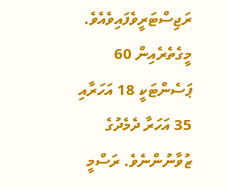ރަޖިސްޓަރީވެފައިވެއެވެ. މީގެތެރެއިން 60 ޕަސެންޓަކީ 18 އަހަރާއި 35 އަހަރާ ދެމެދުގެ ޒުވާނުންނެވެ. ރަސްމީ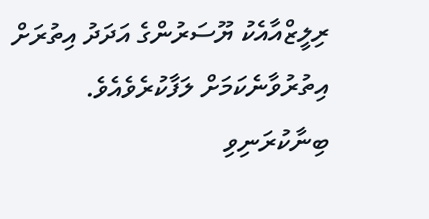ރިލީޒްއާއެކު ޔޫސަރުންގެ އަދަދު އިތުރަށް އިތުރުވާނެކަމަށް ލަފާކުރެވެއެވެ.
ބިނާކުރަނިވި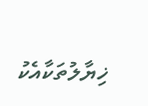ޚިޔާލުތަކާއެކު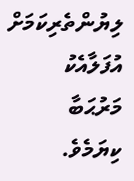ލިޔުންތެރިކަމަށް އުފަލާއެކު މަރުޙަބާ ކިޔަމެވެ.